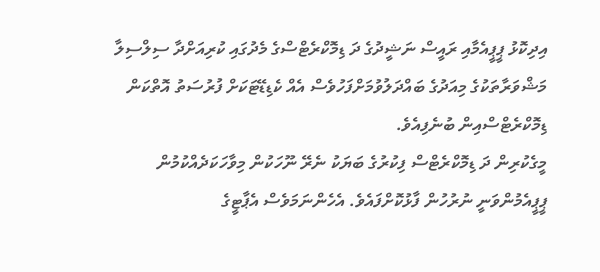އިދިކޮޅު ޕީޕީއެމާއި ރައީސް ނަޝީދުގެ ދަ ޑިމޮކްރެޓްސްގެ މެދުގައި ކުރިއަށްދާ ސިލްސިލާ މަޝްވަރާތަކުގެ މިއަދުގެ ބައްދަލުވުމަށްފަހުވެސް އެއް ކެޑިޑޭޓަކަށް ފުރުސަތު އޮތްކަން ޑިމޮކްރެޓްސްއިން ބުނެފިއެވެ.
މީގެކުރިން ދަ ޑިމޮކްރެޓްސް ފިކުރުގެ ބަޔަކު ނެރޭ ނޫހަކުން މިވާހަކަދެއްކުމުން ޕީޕީއެމުންވަނީ ނުރުހުން ފާޅުކޮށްފައެވެ. އެހެންނަމަވެސް އެޕާޓީގެ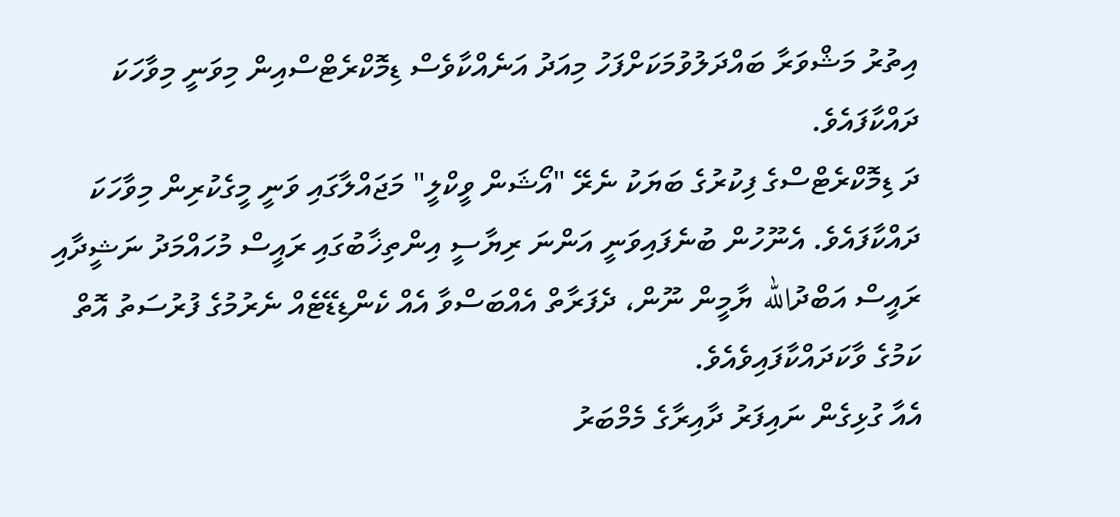އިތުރު މަޝްވަރާ ބައްދަލުވުމަކަށްފަހު މިއަދު އަނެއްކާވެސް ޑިމޮކްރެޓްސްއިން މިވަނީ މިވާހަކަ ދައްކާފައެވެ.
ދަ ޑިމޮކްރެޓްސްގެ ފިކުރުގެ ބަޔަކު ނެރޭ "އޯޝަން ވީކްލީ" މަޖައްލާގައި ވަނީ މީގެކުރިން މިވާހަކަ ދައްކާފައެވެ. އެނޫހުން ބުނެފައިވަނީ އަންނަ ރިޔާސީ އިންތިޚާބުގައި ރައީސް މުހައްމަދު ނަޝީދާއި ރައީސް އަބްދުالله ޔާމީން ނޫން، ދެފަރާތް އެއްބަސްވާ އެއް ކެންޑިޑޭޓެއް ނެރުމުގެ ފުރުސަތު އޮތް ކަމުގެ ވާކަދައްކާފައިވެއެވެ.
އެއާ ގުޅިގެން ނައިފަރު ދާއިރާގެ މެމްބަރު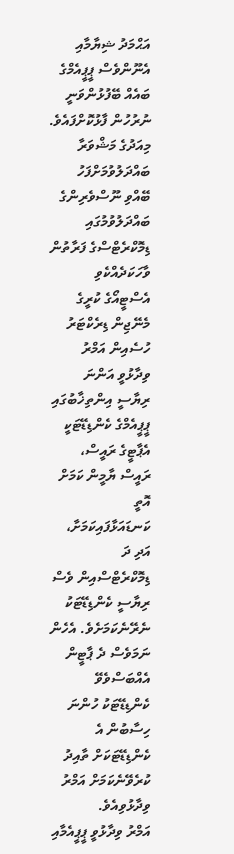އަޙްމަދު ޝިޔާމާއި އެނޫންވެސް ޕީޕީއެމްގެ ބައެއް ބޭފުޅުންވަނީ ނުރުހުން ފާޅުކޮށްފައެވެ.
މިއަދުގެ މަޝްވަރާ ބައްދަލުވުމަށްފަހު ބޭއްވި ނޫސްވެރިންގެ ބައްދަލުވުމުގައި ޑިމޮކްރެޓްސްގެ ފަރާތުން ވާހަކަދެއްކެވި އެސްޓީއޯގެ ކުރީގެ މެނޭޖިން ޑިރެކްޓަރު ހުސެއިން އަމްރު ވިދާޅުވީ އަންނަ ރިޔާސީ އިންތިޚާބުގައި ޕީޕީއެމްގެ ކެންޑިޑޭޓަކީ އެޕާޓީގެ ރައީސް، ރައީސް ޔާމީން ކަމަށް އޮތީ ކަނޑައަޅާފައިކަމަށާ، އަދި ދަ ޑިމޮކްރެޓްސްއިން ވެސް ރިޔާސީ ކެންޑިޑޭޓަކު ނެރޭނެކަމަށެވެ. އެހެން ނަމަވެސް ދެ ޕާޓީން އެއްބަސްވެވޭ ކެންޑިޑޭޓަކު ހުންނަ ހިސާބުން އެ ކެންޑިޑޭޓަކަށް ތާއިދު ކުރެވޭނެކަމަށް އަމްރު ވިދާޅުވިއެވެ.
އަމްރު ވިދާޅުވީ ޕީޕީއެމާއި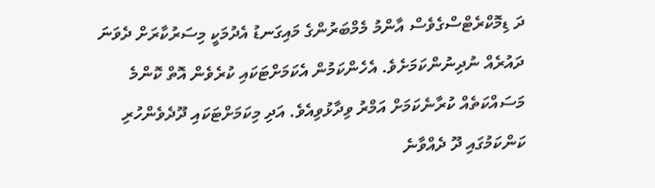ދަ ޑިމޮކްރެޓްސްގެވެސް އާންމު މެމްބަރުންގެ މައިގަނޑު އެދުމަކީ މިސަރުކާރަށް ދެވަނަ ދައުރެއް ނުދިނުންކަމަށެވެ. އެހެންކަމުން އެކަމަށްޓަކައި ކުރެވެން އޮތް ކޮންމެ މަސައްކަތެއް ކުރާނެކަމަށް އަމްރު ވިދާޅުވިއެވެ. އަދި މިކަމަށްޓަކައި ދޫދެވެންހުރި ކަންކަމުގައި ދޫ ދެއްވާނެ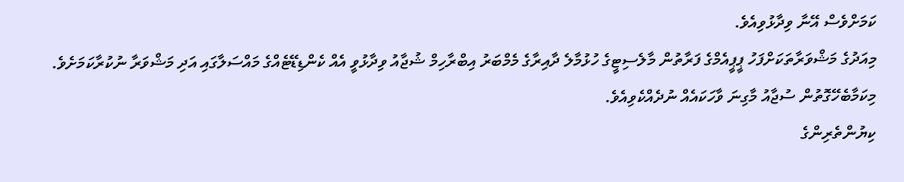ކަމަށްވެސް އޭނާ ވިދާޅުވިއެވެ.
މިއަދުގެ މަޝްވަރާތަކަށްފަހު ޕީޕީއެމްގެ ފަރާތުން މާލެސިޓީގެ ހުޅުމާލެ ދާއިރާގެ މެމްބަރު އިބްރާހިމް ޝުޖާއު ވިދާޅުވީ އެއް ކެންޑިޑޭޓެއްގެ މައްސަލާގައި އަދި މަޝްވަރާ ނުކުރާކަމަށެވެ. މިކަމާބެހޭގޮތުން ސުޖާއު މާގިނަ ވާހަކައެއް ނުދެއްކެވިއެވެ.
ކިޔުންތެރިންގެ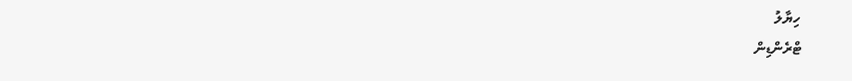ހިޔާލު
ޓްރެންޑިން